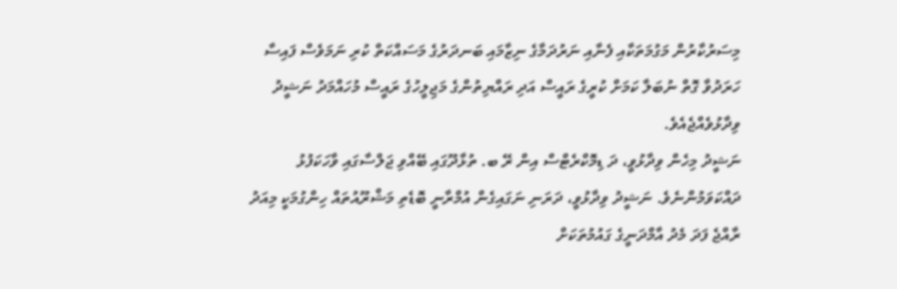މިސަރުކާރުން މަގުމަތަކާއި ފެނާއި ނަރުދަމާގެ ނިޒާމައި ބަނދަރުގެ މަސައްކަތް ކުރި ނަމަވެސް ފައިސާ ހަރަދުވާ ގޮތް ނުބަލާ ކަމަށް ކުރީގެ ރައީސް އަދި ރައްޔިތުންގެ މަޖިލީހުގެ ރައީސް މުހައްމަދު ނަޝީދު ވިދާޅުވެއްޖެއެވެ.
ނަޝީދު މިހެން ވިދާޅުވީ، ދަ ޑިމޮކްރެޓްސް އިން ރޭ ބ. ތުޅާދޫގައި ބޭއްވި ޖަލްސާގައި ވާހަކަފުޅު ދައްކަވަމުންނެވެ. ނަޝީދު ވިދާޅުވީ، ދަރަނި ނަގައިގެން އުމްރާނީ ބޮޑެތި މަޝްރޫއުތައް ހިންގުމަކީ މިއަދު ރާއްޖެ ފަދަ މެދު އާމްދަނީގެ ގައުމުތަކަށް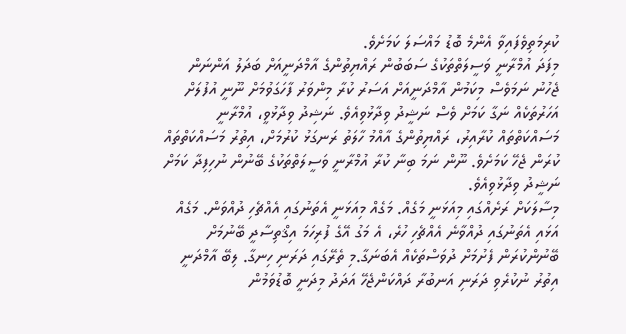ކުރިމަތިވެފައިވާ އެންމެ ބޮޑު މައްސަލަ ކަމަށެވެ.
މިފަދަ އުމްރާނީ ވަސީލަތްތަކުގެ ސަބަބުން ރައްޔިތުންގެ އާމްދަނީއަށް ބަދަލު އަންނަން ޖެހުނު ނަމަވެސް މިކަމުން އާމްދަނީއަށް އަސަރު ކުރާ މިންވަރު ފާހަގަވުމަށް ނޫނީ އުފުލަށް އަހަރުތަކެއް ނަގާ ކަމަށް ވެސް ނަޝީދު ވިދާޅުވިއެވެ. ނަޝިދު ވިދާޅުވީ، އުމްރާނީ މަސައްކަތްތައް ކުރާއިރު، ރައްޔިތުންގެ އާއްމު ހާލަތު ރަނގަޅު ކުރުމަށް، އިތުރު މަސައްކަތްތައް ކުރަން ޖެހޭ ކަމަށެވެ. ނޫން ނަމަ ބިނާ ކުރާ އުމްރާނީ ވަސީލަތްތަކުގެ ބޭނުން ނުހިފިދާ ކަމަށް ނަޝީދު ވިދާޅުވިއެވެ.
މިސާލަކަށް ރަށެއްގައި މިއަޅަނީ މަގެއް. މަގެއް މިއަޅަނީ އެތަނުގައި އެއްޗެހި ދުއްވަން. މަގެއް އަޅައި އެތަނުގައި ދުއްވާނެ އެއްޗެހި ހުރެ، އެ މަގު އޭގެ ފުރިހަމަ އިޤްތިސާދީ ބޭނުމަށް ބޭނުންކުރަން ފެށުމަށް ދުވަސްތަކެއް އެބަނަގާ.މި ތެރޭގައި ދަރަނި ހިނގާ. ލިބޭ އާމްދަނީ އިތުރު ނުކުރެވި ދަރަނި އަނބުރާ ދައްކަންޖެހޭ އަދަދު މިދަނީ ބޮޑުވަމުން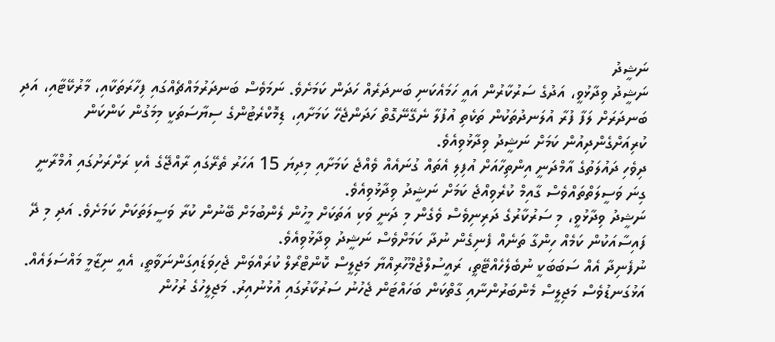ނަޝީދު
ނަޝީދު ވިދާޅުވީ، އަދުގެ ސަރުކާރުން އައީ ހަމައެކަނި ބަނދަރެއް ހަދަން ކަމަށެވެ. ނަމަވެސް ބަނދަރުމައްޗެއްގައި ފިހާރަތަކާއި، މާރުކޭޓާއި، އަދި ބަނދަރަށް ލަފާ ފުރާ އުލަނދުތަކުން ތަކެތި އުފުލާ ނެގޭނޭގޮތް ހަދަންޖެހޭ ކަމަށާއި، ޑިމޮކްރެޓުންގެ ސިޔާސަތަކީ މިމަގުން ކަންކަން ކުރިއަށްގެންދިއުން ކަމަށް ނަޝީދު ވިދާޅުވިއެވެ.
ދިވެހި ދައުލަތުގެ އާމްދަނީ އިންތިހާއަށް އުފިލި އެތައް ގުނައެއް ވެއްޖެ ކަމަށާއި މިދިޔަ 15 އަހަރު ތެރޭގައި ރާއްޖޭގެ އެކި ރަށްރަށުގައި އުމްރާނީ ގިނަ ވަސީލަތްތައްވެސް ގާއިމް ކުރެވިއްޖެ ކަމަށް ނަޝީދު ވިދާޅުވިއެވެ.
ނަޝީދު ވިދާޅުވީ، މި ސަރުކާރުގެ ދަރިނިވެސް ވެގެން މި ދަނީ ވަކި އަތަކަށް މީހުން ލެންބުމަށް ބޭނުން ކުރާ ވަސީލަތަކަށް ކަމަށެވެ. އަދި މި ދޭ ފައިސާއަކުން ކަމެއް ހިންގާ ތަނެއް ފެނިގެން ނުދާ ކަމަށްވެސް ނަޝީދު ވިދާޅުވިއެވެ.
ނުފެނިދާ އެއް ސަބަބަކީ ނުބެލެހެއްޓޭތީ، ރައީސުލްޖުމްހޫރިއްޔާ މަޖިލީސް ކޮންޓްރޯލް ކުރައްވަން ޖެހިވަޑައިގަންނަވާތީ، އެއީ ނިޒާމީ މައްސަލައެއް. އަޅުގަނޑުވެސް މަޖިލީސް މެންބަރުންނާއި ގާތްކަން ބަހައްޓަން ޖެހުނު ސަރުކާރުގައި އުޅުނުއިރު. މަޖިލީހުގެ ރުހުން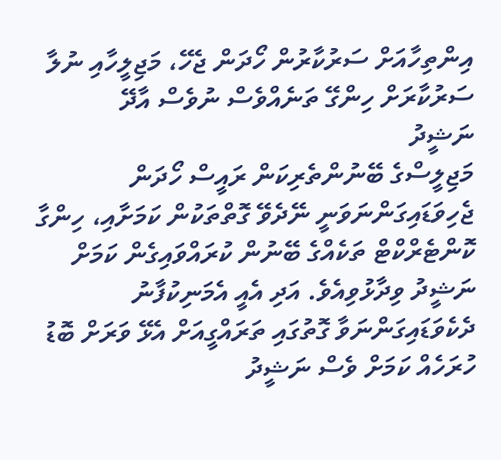އިންތިހާއަށް ސަރުކާރުން ހޯދަން ޖެހޭ، މަޖިލީހާއި ނުލާ ސަރުކާރަށް ހިންގޭ ތަނެއްވެސް ނުވެސް އާދޭ
ނަޝީދު
މަޖިލީސްގެ ބޭނުންތެރިކަން ރައީސް ހޯދަން ޖެހިވަޑައިގަންނަވަނީ ނޭދެވޭ ގޮތްތަކުން ކަމަށާއި، ހިންގާ ކޮންޓެރްކްޓް ތަކެއްގެ ބޭނުން ކުރައްވައިގެން ކަމަށް ނަޝީދު ވިދާޅުވިއެވެ. އަދި އެއީ އެމަނިކުފާނު ދެކެވަޑައިގަންނަވާ ގޮތުގައި ތަރައްގީއަށް އެޅޭ ވަރަށް ބޮޑު ހުރަހެއް ކަމަށް ވެސް ނަޝީދު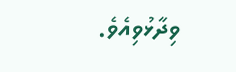ވިދާޅުވިއެވެ.